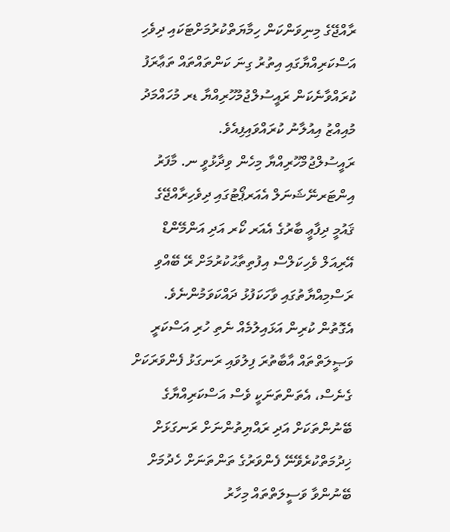ރާއްޖޭގެ މިނިވަންކަން ހިމާޔަތްކުރުމަށްޓަކައި ދިވެހި އަސްކަރިއްޔާގައި އިތުރު ގިނަ ކަންތައްތައް ތަޢާރަފު ކުރައްވާނެކަން ރައީސުލްޖުމުހޫރިއްޔާ ޑރ މުހައްމަދު މުއިއްޒު އިއުލާނު ކުރައްވައިފިއެވެ.
ރައީސުލްޖުމްހޫރިއްޔާ މިހެން ވިދާޅުވީ ނ. މާފަރު އިންޓަރނޭޝަނަލް އެއަރޕޯޓުގައި ދިވެހިރާއްޖޭގެ ޤައުމީ ދިފާޢީ ބާރުގެ އެއަރ ކޯރ އަދި އަންމޭންޑް އޭރިއަލް ވެހިކަލްސް އިފުތިތާޙުކުރުމަށް ރޭ ބޭއްވި ރަސްމިއްޔާތުގައި ވާހަކަފުޅު ދައްކަވަމުންނެވެ.
އެގޮތުން ކުރިން އަޅައިލުމެއް ނެތި ހުރި އަސްކަރީ ވަޞީލަތްތައް އާބާތުރަ ފިލުވައި ރަނގަޅު ފެންވަރަކަށް ގެނެސް، އެތަންތަނަކީ ވެސް އަސްކަރިއްޔާގެ ބޭނުންތަކަށް އަދި ރައްޔިތުންނަށް ރަނގަޅަށް ޚިދުމަތްކުރެވޭނޭ ފެންވަރުގެ ތަންތަނަށް ހެދުމަށް ބޭނުންވާ ވަސީލަތްތައް މިހާރު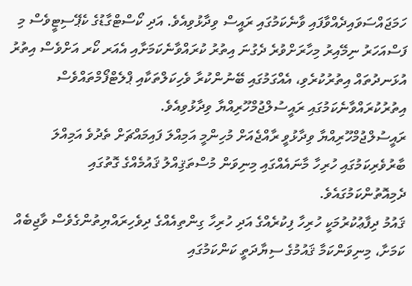ހަމަޖައްސަވައިދެއްވާފައި ވާނެކަމުގައި ރައީސް ވިދާޅުވިއެވެ. އަދި ކޯސްޓްގާޑުގެ ކެޕޭސިޓީވެސް މި ފަސްއަހަރު ނިމޭއިރު މިހާރަށްވުރެ ދެގުނަ އިތުރު ކުރައްވާނެކަމަށާއި އެއަރ ކޯރ އަށްވެސް އިތުރު އުޅަނދުތައް އިތުރުކުރެވި، އެއްގަމުގައި ބޭނުންކުރާ ވެހިކަލްތަކާއި ޕްލެޓްފޯމްތައްވެސް އިތުރުކުރައްވާނެކަމުގައި ރައީސުލްޖުމްހޫރިއްޔާ ވިދާޅުވިއެވެ.
ރައީސުލްޖުމްހޫރިއްޔާ ވިދާޅުވީ ރާއްޖެއަށް މުހިންމީ އަމިއްލަ ފައިމައްޗަށް ތެދުވެ އަމިއްލަ ބާރުވެރިކަމުގައި ހުރިހާ މާނައެއްގައި މިނިވަން މުސްތަޤިއްލު ޤައުމެއްގެ ގޮތުގައި ދެމިއޮތުންކަމުގައެވެ.
ޤައުމު ދިފާޢުކުރުމަކީ ހުރިހާ ފިކުރެއްގެ އަދި ހުރިހާ ގިންތިއެއްގެ ދިވެހިރައްޔިތުންގެވެސް ވާޖިބެއް ކަމަށާ، މިނިވަންކަމާ ޤައުމުގެ ސިޔާދަތީ ކަންކަމުގައި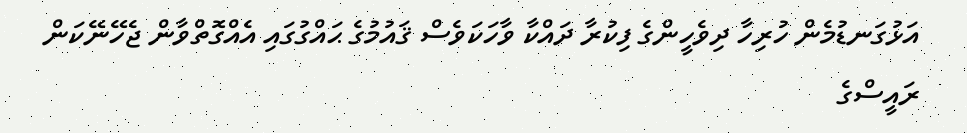އަޅުގަނޑުމެން ހުރިހާ ދިވެހީންގެ ފިކުރާ ދައްކާ ވާހަކަވެސް ޤައުމުގެ ޙައްގުގައި އެއްގޮތްވާން ޖެހޭނޭކަން ރައީސްގެ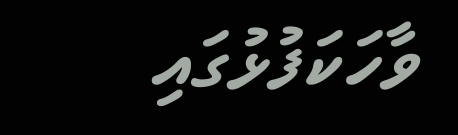ވާހަކަފުޅުގައި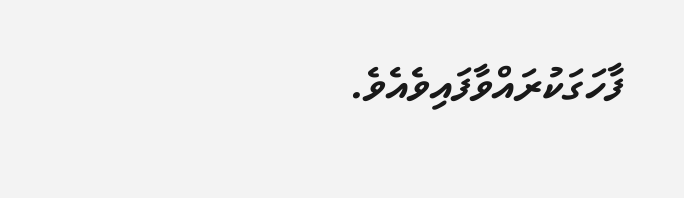ފާހަގަކުރައްވާފައިވެއެވެ.